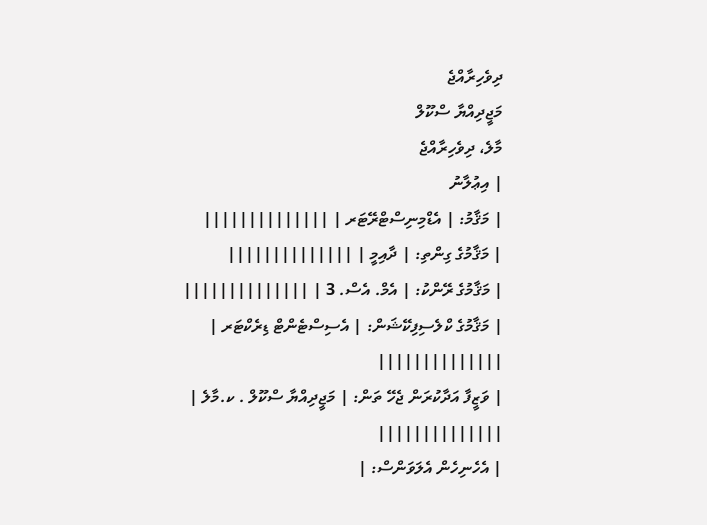ދިވެހިރާއްޖެ
މަޖީދިއްޔާ ސްކޫލް
މާލެ، ދިވެހިރާއްޖެ
| އިޢުލާނު
| މަޤާމު: | އެޑްމިނިސްޓްރޭޓަރ | ||||||||||||||
| މަޤާމުގެ ގިންތި: | ދާއިމީ | ||||||||||||||
| މަޤާމުގެ ރޭންކު: | އެމް. އެސް. 3 | ||||||||||||||
| މަޤާމުގެ ކްލެސިފިކޭޝަން: | އެސިސްޓެންޓް ޑިރެކްޓަރ | ||||||||||||||
| ވަޒީފާ އަދާކުރަން ޖެހޭ ތަން: | މަޖީދިއްޔާ ސްކޫލް . ކ.މާލެ | ||||||||||||||
| އެހެނިހެން އެލަވަންސް: |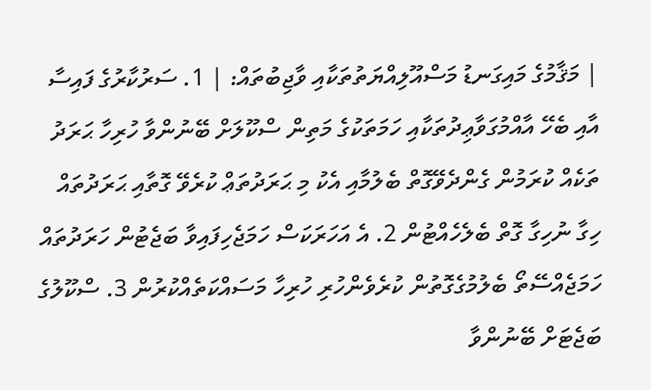| މަޤާމުގެ މައިގަނޑު މަސްއޫލިއްޔަތުތަކާއި ވާޖިބުތައް: | 1. ސަރުކާރުގެ ފައިސާ އާއި ބެހޭ އާއްމުގަވާޢިދުތަކާއި ހަމަތަކުގެ މަތިން ސްކޫލަށް ބޭނުންވާ ހުރިހާ ޙަރަދު ތަކެއް ކުރަމުން ގެންދެވޭގޮތް ބެލުމާއި އެކު މި ޙަރަދުތަޢް ކުރެވޭ ގޮތާއި ޙަރަދުތައް ހިގާ ނުހިގާ ގޮތް ބެލެހެއްޓުން 2. އެ އަހަރަކަސް ހަމަޖެހިފައިވާ ބަޖެޓުން ހަރަދުތައް ހަމަޖެއްސޭތޯ ބެލުމުގެގޮތުން ކުރެވެންހުރި ހުރިހާ މަސައްކަތެއްކުރުން 3. ސްކޫލުގެ ބަޖެޓަށް ބޭނުންވާ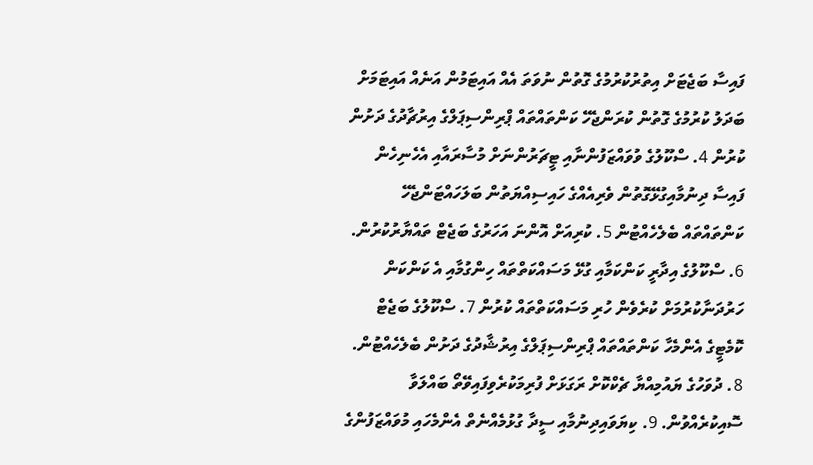ފައިސާ ބަޖެޓަށް އިތުރުކުރުމުގެ ގޮތުން ނުވަތަ އެއް އައިޓަމުން އަނެއް އައިޓަމަށް ބަދަލު ކުރުމުގެ ގޮތުން ކުރަންޖެހޭ ކަންތައްތައް ޕްރިންސިޕަލްގެ އިރުޗާދުގެ ދަށުން ކުރުން 4. ސްކޫލުގެ ވުވައްޒަފުންނާއި ޓީޗަރުންނަށް މުސާރައާއި އެހެނިހެން ފައިސާ ދިނުމާއިގުޅޭގޮތުން ވެރިއެއްގެ ހައިސިއްޔަތުން ބަލަހައްޓަންޖެހޭ ކަންތައްތައް ބެލެހެއްޓުން 5. ކުރިއަށް އޮންނަ އަހަރުގެ ބަޖެޓް ތައްޔާރުކުރުން. 6. ސްކޫލުގެ އިދާރީ ކަންކަމާއި ގުޅޭ މަސައްކަތްތައް ހިންގުމާއި އެ ކަންކަން ހަރުދަނާކުރުމަށް ކުރެވެން ހުރި މަސައްކަތްތައް ކުރުން 7. ސްކޫލުގެ ބަޖެޓް ކޮމެޓީގެ އެންމެހާ ކަންތައްތައް ޕްރިންސިޕަލްގެ އިރުޝާދުގެ ދަށުން ބެލެހެއްޓުން. 8. ދުވަހުގެ ޔައުމިއްޔާ ޗެކްކޮށް ރަގަޅަށް ފުރިމަކުރެވިފައިވޭތޯ ބައްލަވާ ސޮއިކުރެއްވުން. 9. ކިޔަވައިދިނުމާއި ސީދާ ގުޅުމެއްނެތް އެންމެހައި މުވައްޒަފުންގެ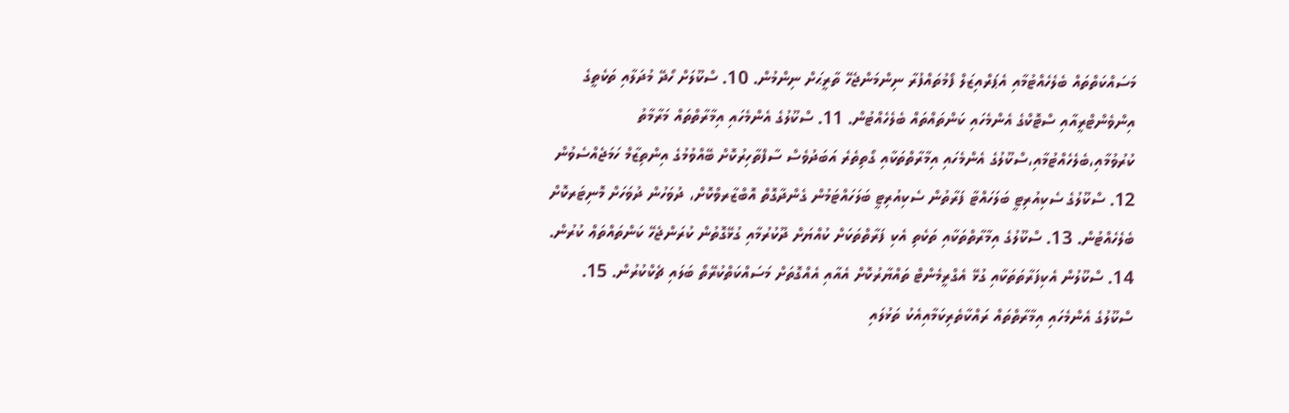މަސައްކަތްތައް ބެލެހެއްޓުމާއި އެޕަރްއިޒަލް ފޯމުތައްފުރާ ނިންމަންޖެހޭ ތާރީޙަށް ނިންމުން. 10. ސްކޫލަށް ހޯދޭ މުދަލާއި ތަކެތީގެ އިންވެންޓްރީއާއި ސްޓޮކްގެ އެންމެހައި ކަންތައްތައް ބެލެހެއްޓުން. 11. ސްކޫލުގެ އެންމެހައި އިމާރާތްތައް މަރާމާތު ކުރުވުމާއި،ބެލެހެއްޓުމާއި،ސްކޫލުގެ އެންމެހައި އިމާރާތްތަކާއި ގޯތިތެރެ އަބަދުވެސް ސާފްތާހިރުކޮށް ބޭއްވުމުގެ އިންތިޒާމް ހަމަޖެއްސެވުން 12. ސްކޫލުގެ ސެކިއުރިޓީ ބަލަހައްޓާ ފަރާތުން ސެކިއުރިޓީ ބަލަހައްޓަމުން ގެންދާގޮތް އޮބްޒާރވްކޮށް، ދުވަހުން ދުވަހަށް މޮނިޓަރކޮށް ބެލެހެއްޓުން. 13. ސްކޫލުގެ އިމާރާތްތަކާއި ތަކެތި އެކި ފަރާތްތަކަށް ކުއްޔަށް ދޫކުރުމާއި ގުޅޭގޮތުން ކުރަންޖެހޭ ކަންތައްތަޢް ކުރުން. 14. ސްކޫލުން އެކިފަރާތަތަކާއި ގުޅޭ އެގްރީމެންޓް ތައްޔާރުކޮށް އެއާއި އެއްގޮތަށް މަސައްކަތްކުރޭތޯ ބަލައި ޗެކްކުރުން. 15. ސްކޫލުގެ އެންމެހައި އިމާރާތްތައް ރައްކާތެރިކަމާއިއެކު ތަޅުލައި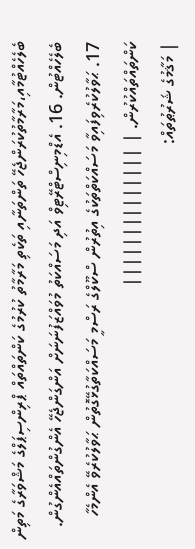ބެލެހެއްޓުމާއި،މަރާމާތުކުރަންޖެހޭ ތަންތަނާއި ތަކެތި މަރާމާތު ކުރުމުގެ ކަންތައްތައް ޕްރިންސިޕަލްގެ މަޝްވަރާގެ މަތިން ބެލެހެއްޓުން. 16. އެޑްމިނިސްޓްރޭޓިވް އަދި މަސައްކަތު މުވައްޒަފުނަނަށް އަންގަންޖެހޭ އެންގުންތައްއެންގުން. 17. ޙަވާލުކުރެވިފައިވާ މަސައްކަތްތަކުގެ އިތުރުން ސްކޫލްގެ ރަސްމީ މަސައްކަތާގުޅޭގޮތުން ޙަވާލުކުރެވޭ އެންމެހާ ކަންތައްތައްކުރުން. | ||||||||||||||
| މަޤާމުގެ ޝަރުޠުތައް: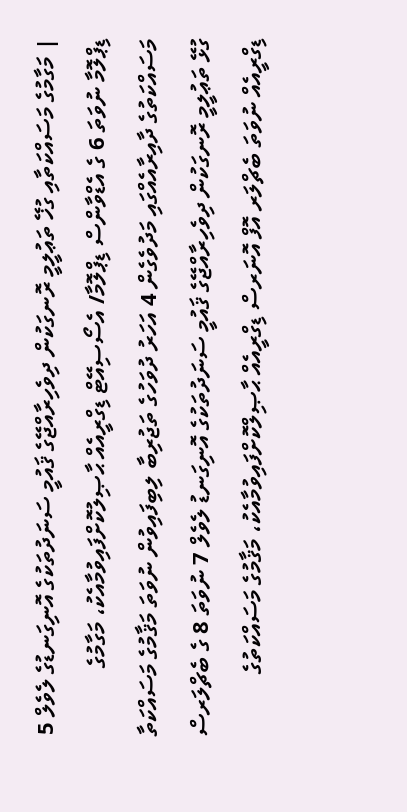| މަގާމުގެ މަސައްކަތާއި ގުޚޭ ތަޢުލީމީ ރޮނގަކުން ދިވެހިރާއްޖޭގެ ޤައުމީ ސަނަދުތަކުގެ އޮނިގަނޑުގެ ލެވެލް 5 ޑިޕްލޮމާ ނުވަތަ 6 ގެ އެޑްވާންސް ޑިޕްލޮމާ/ އެސޯސިއޭޓް ޑިގްރީއެއް ޙާޞިލުކޮށްފައިވުމާއެކު، މަގާމުގެ މަސައްކަތުގެ ދާއިރާއެއްގައި މަދުވެގެން 4 އަހަރު ދުވަހުގެ ތަޖުރިބާ ލިބިފައިވުން ނުވަތަ މަޤާމުގެ މަސައްކަތާ ގުޅޭ ތަޢުލީމީ ރޮނގަކުން ދިވެހިރާއްޖޭގެ ޤައުމީ ސަނަދުތަކުގެ އޮނިގަނޑު ލެވެލް 7 ނުވަތަ 8 ގެ ބެޗްލަރސް ޑިގްރީއެއް ނުވަތަ ބެޗްލަރ އޮފް އޮނަރސް ޑިގްރީއެއް ޙާޞިލްކޮށްފައިވުމާއެކު، މަޤާމުގެ މަސައްކަތުގެ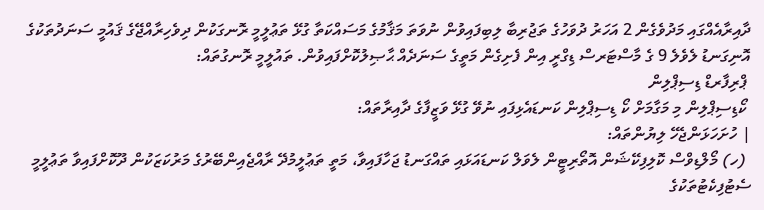ދާއިރާއެއްގައި މަދުވެގެން 2 އަހަރު ދުވަހުގެ ތަޖުރިބާ ލިބިފައިވުން ނުވަތަ މަޤާމުގެ މަސައްކަތާ ގުޅޭ ތަޢުލީމީ ރޮނގަކުން ދިވެހިރާއްޖޭގެ ޤައުމީ ސަނަދުތަކުގެ އޮނިގަނޑު ލެވެލެ 9 ގެ މާސްޓަރސް ޑިގްރީ އިން ފެށިގެން މަތީގެ ސަނަދެއް ޙާޞިލުކޮށްފައިވުން. ތައުލީމީ ރޮނގުތައް:
 ޕްރިފާރޑް ޑިސިޕްލިން
 ކޯޑިސިޕްލިން މި މަގާމަށް ކޯ ޑިސިޕްލިން ކަނޑައެޅިފައި ނުވޭ ގުޅޭ ވަޒީފާގެ ދާއިރާތައް:
| ހުށަހަޅަންޖެހޭ ލިޔުންތައް:
 (ހ) މޯލްޑިވްސް ކޮލިފިކޭޝަން އޮތޯރިޓީން ލެވަލް ކަނޑައަޅައި ތައްގަނޑު ޖަހާފައިވާ، މަތީ ތަޢުލީމުދޭ ރާއްޖެއިންބޭރުގެ މަރުކަޒަކުން ދޫކޮށްފައިވާ ތަޢުލީމީ ސެޓުފިކެޓުތަކުގެ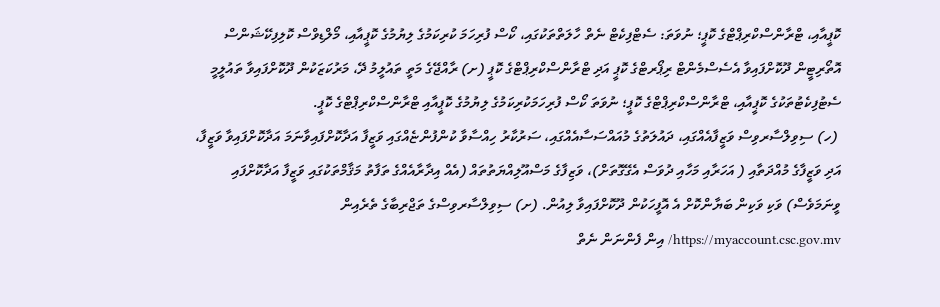ކޮޕީއާއި، ޓްރާންސްކްރިޕްޓްގެ ކޮޕީ؛ ނުވަތަ: ސެޓްފިކެޓް ނެތް ހާލަތްތަކުގައި، ކޯސް ފުރިހަމަ ކުރިކަމުގެ ލިޔުމުގެ ކޮޕީއާއި، މޯލްޑިވްސް ކޮލިފިކޭޝަންސް އޮތޯރިޓީން ދޫކޮށްފައިވާ އެސެސްމެންޓް ރިޕޯރޓްގެ ކޮޕީ އަދި ޓްރާންސްކްރިޕްޓްގެ ކޮޕީ (ށ) ރާއްޖޭގެ މަތީ ތައުލީމު ދޭ، މަރުކަޒަކުން ދޫކޮށްފައިވާ ތައުލީމީ ސެޓުފިކެޓުތަކުގެ ކޮޕީއާއި، ޓްރާންސްކްރިޕްޓްގެ ކޮޕީ؛ ނުވަތަ ކޯސް ފުރިހަމަކުރިކަމުގެ ލިޔުމުގެ ކޮޕީއާއި ޓްރާންސްކްރިޕްޓްގެ ކޮޕީ.
 (ހ) ސިވިލްސާރވިސް ވަޒީފާއެއްގައި، ދައުލަތުގެ މުއައްސަސާއެއްގައި، ސަރުކާރު ހިއްސާވާ ކުންފުންޏެއްގައި ވަޒީފާ އަދާކޮށްފައިވާނަމަ އަދާކޮށްފައިވާ ވަޒީފާ، އަދި ވަޒީފާގެ މުއްދަތާއި ( އަހަރާއި މަހާއި ދުވަސް އެގޭގޮތަށް)، ވަޒިފާގެ މަސްއޫލިއްޔަތުތައް (އެއް އިދާރާއެއްގެ ތަފާތު މަޤާމްތަކުގައި ވަޒީފާ އަދާކޮށްފައި ވީނަމަވެސް) ވަކި ވަކިން ބަޔާންކޮށް އެ އޮފީހަކުން ދޫކޮށްފައިވާ ލިއުން. (ށ) ސިވިލްސާރވިސްގެ ތަޖްރިބާގެ ތެރެއިން https://myaccount.csc.gov.mv/ އިން ފެންނަން ނެތް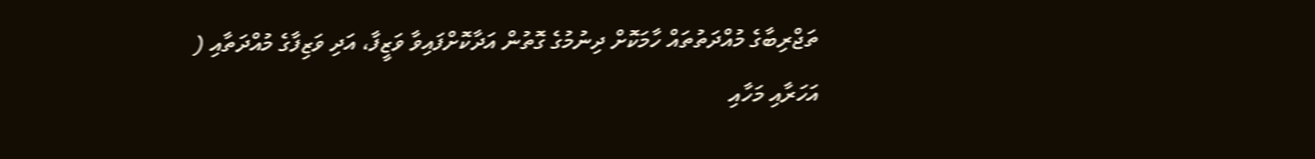ތަޖްރިބާގެ މުއްދަތުތައް ހާމަކޮށް ދިނުމުގެ ގޮތުން އަދާކޮށްފައިވާ ވަޒީފާ، އަދި ވަޒިފާގެ މުއްދަތާއި ( އަހަރާއި މަހާއި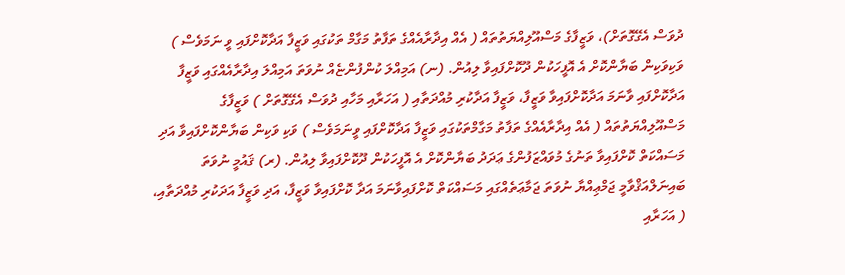ދުވަސް އެގޭގޮތަށް)، ވަޒީފާގެ މަސްއޫލިއްޔަތުތައް ( އެއް އިދާރާއެއްގެ ތަފާތު މަގާމް ތަކުގައި ވަޒީފާ އަދާކޮށްފައި ވީ ނަމަވެސް ) ވަކިވަކިން ބަޔާންކޮށް އެ އޮފީހަކުން ދޫކޮށްފައިވާ ލިއުން. (ނ) އަމިއްލަ ކުންފުންޏެއް ނުވަތަ އަމިއްލަ އިދާރާއެއްގައި ވަޒީފާ އަދާކޮށްފައި ވާނަމަ އަދާކޮށްފައިވާ ވަޒީފާ، ވަޒީފާ އަދާކުރި މުއްދަތާއި ( އަހަރާއި މަހާއި ދުވަސް އެގޭގޮތަށް ) ވަޒީފާގެ މަސްއޫލިއްޔަތުތައް ( އެއް އިދާރާއެއްގެ ތަފާތު މަގާމްތަކުގައި ވަޒީފާ އަދާކޮށްފައި ވީނަމަވެސް ) ވަކި ވަކިން ބަޔާންކޮށްފައިވާ އަދި މަސައްކަތް ކޮށްފައިވާ ތަނުގެ މުވައްޒަފުންގެ ޢަދަދު ބަޔާންކޮށް އެ އޮފީހަކުން ދޫކޮށްފައިވާ ލިއުން. (ރ) ޤައުމީ ނުވަތަ ބައިނަލްއަޤްވާމީ ޖަމްޢިއްޔާ ނުވަތަ ޖަމާޢަތެއްގައި މަސައްކަތް ކޮށްފައިވާނަމަ އަދާ ކޮށްފައިވާ ވަޒީފާ، އަދި ވަޒީފާ އަދަކުރި މުއްދަތާއި، ( އަހަރާއި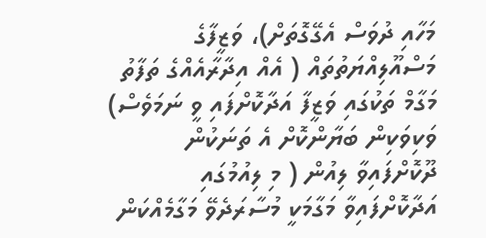މަހާއި ދުވަސް އެގޭގޮތަށް)، ވަޒީފާގެ މަސްއޫލިއްޔަތުތައް ( އެއް އިދާރާއެއްގެ ތަފާތު މަގާމް ތަކުގައި ވަޒީފާ އަދާކޮށްފައި ވީ ނަމަވެސް) ވަކިވަކިން ބަޔާންކޮށް އެ ތަނަކުން ދޫކޮށްފައިވާ ލިއުން ( މި ލިއުމުގައި އަދާކޮށްފައިވާ މަގާމަކީ މުސާރަދެވޭ މަގާމެއްކަން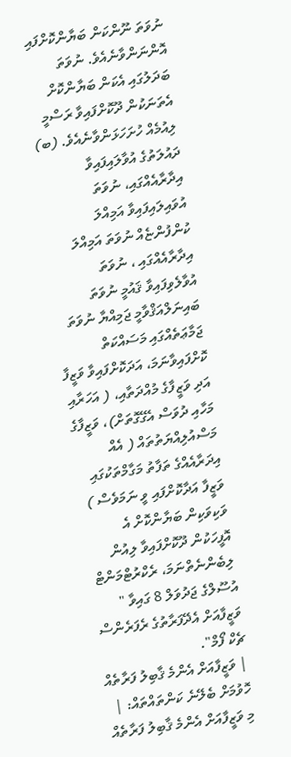ނުވަތަ ނޫންކަން ބަޔާންކޮށްފައި އޮންނަންވާނެއެވެ. ނުވަތަ ބަދަލުގައި އެކަން ބަޔާންކޮށް އެތަނަކުން ދޫކޮށްފައިވާ ރަސްމީ ލިއުމެއް ހުށަހަޅަންވާނެއެވެ. (ބ) ދައުލަތުގެ އުވާލައިފައިވާ އިދާރާއެއްގައި، ނުވަތަ އުވައިލައިފައިވާ އަމިއްލަ ކުންފުންޏެއް ނުވަތަ އަމިއްލަ އިދާރާއެއްގައި ، ނުވަތަ އުވާލެވިފައިވާ ޤައުމީ ނުވަތަ ބައިނަލްއަޤްވާމީ ޖަމިއްޔާ ނުވަތަ ޖަމާޢަތެއްގައި މަސައްކަތް ކޮށްފައިވާނަމަ، އަދަކޮށްފައިވާ ވަޒީފާ އަދި ވަޒީފާގެ މުއްދަތާއި، ( އަހަރާއި މަހާއި ދުވަސް އެގޭގޮތަށް)، ވަޒީފާގެ މަސްއުލިއްޔަތުތައް ( އެއް އިދަރާއެއްގެ ތަފާތު މަގާމްތަކުގައި ވަޒީފާ އަދާކޮށްފައި ވީ ނަމަވެސް ) ވަކިވަކިން ބަޔާންކޮށް އެ އޮފީހަކުން ދޫކޮށްފައިވާ ލިއުން ލިބެންނެތްނަމަ، ރެކްރުޓްމަންޓް އުސޫލްގެ ޖަދުވަލް 8 ގައިވާ " ވަޒީފާއަށް އެދޭފަރާތުގެ ރެފަރެންސް ޗެކް ފޯމް".
| ވަޒީފާއަށް އެންމެ ޤާބިލު ފަރާތެއް ހޮވުމަށް ބެލޭނެ ކަންތައްތައް: | މި ވަޒީފާއަށް އެންމެ ޤާބިލު ފަރާތެއް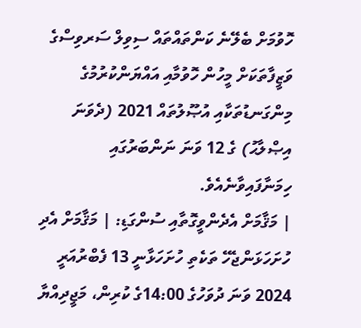ހޮވުމަށް ބެލޭނެ ކަންތައްތައް ސިވިލް ސަރވިސްގެ ވަޒީފާތަކަށް މީހުން ހޮވުމާއި އައްޔަންކުރުމުގެ މިންގަނޑުތަކާއި އުޞޫލުތައް 2021 (ދެވަނަ އިޞްލާޙު) ގެ 12 ވަނަ ނަންބަރުގައި ހިމަނާފައިވާނެއެވެ.
| މަޤާމަށް އެދެންވީގޮތާއި ސުންގަޑި: | މަޤާމަށް އެދި ހުށަހަޅަންޖެހޭ ތަކެތި ހުށަހަޅާނީ 13 ފެބްރުއަރީ 2024 ވަނަ ދުވަހުގެ 14:00ގެ ކުރިން، މަޖީދިއްޔާ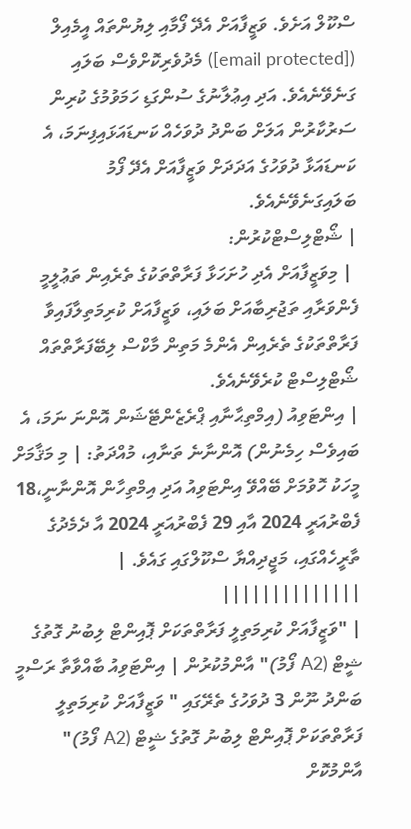ސްކޫލް އަށެވެ. ވަޒީފާއަށް އެދޭ ފޯމާއި ލިޔުންތައް އީމެއިލް ([email protected]) މެދުވެރިކޮށްވެސް ބަލައި ގަނެވޭނެއެވެ. އަދި އިޢުލާނުގެ ސުންގަޑި ހަމަވުމުގެ ކުރިން ސަރުކާރުން އަލަށް ބަންދު ދުވަހެއް ކަނޑައަޅައިފިނަމަ، އެ ކަނޑައަޅާ ދުވަހުގެ އަދަދަށް ވަޒީފާއަށް އެދޭ ފޯމު ބަލައިގަނެވޭނެއެވެ.
| ޝޯޓްލިސްޓްކުރުން:
 | މިވަޒީފާއަށް އެދި ހުށަހަޅާ ފަރާތްތަކުގެ ތެރެއިން ތަޢުލީމީ ފެންވަރާއި ތަޖުރިބާއަށް ބަލައި، ވަޒީފާއަށް ކުރިމަތިލާފައިވާ ފަރާތްތަކުގެ ތެރެއިން އެންމެ މަތިން މާކްސް ލިބޭފަރާތްތައް ޝޯޓްލިސްޓް ކުރެވޭނެއެވެ.
| އިންޓަވިއު (އިމްތިޙާނާއި ޕްރެޒެންޓޭޝަން އޮންނަ ނަމަ، އެ ބައިވެސް ހިމެނުން) އޮންނާނެ ތަނާއި، މުއްދަތު: | މި މަޤާމަށް މީހަކު ހޮވުމަށް ބޭއްވޭ އިންޓަވިއު އަދި އިމްތިހާން އޮންނާނީ،18 ފެބްރުއަރީ 2024 އާއި 29 ފެބްރުއަރީ 2024 އާ ދެމެދުގެ ތާރީހެއްގައި، މަޖީދިއްޔާ ސްކޫލްގައި ގައެވެ. | ||||||||||||||
| "ވަޒީފާއަށް ކުރިމަތިލީ ފަރާތްތަކަށް ޕޮއިންޓް ލިބުނު ގޮތުގެ ޝީޓް (A2 ފޯމު)" އާންމުކުރުން | އިންޓަވިއު ބާއްވާތާ ރަސްމީ ބަންދު ނޫން 3 ދުވަހުގެ ތެރޭގައި " ވަޒީފާއަށް ކުރިމަތިލީ ފަރާތްތަކަށް ޕޮއިންޓް ލިބުނު ގޮތުގެ ޝީޓް (A2 ފޯމު)" އާންމުކޮށް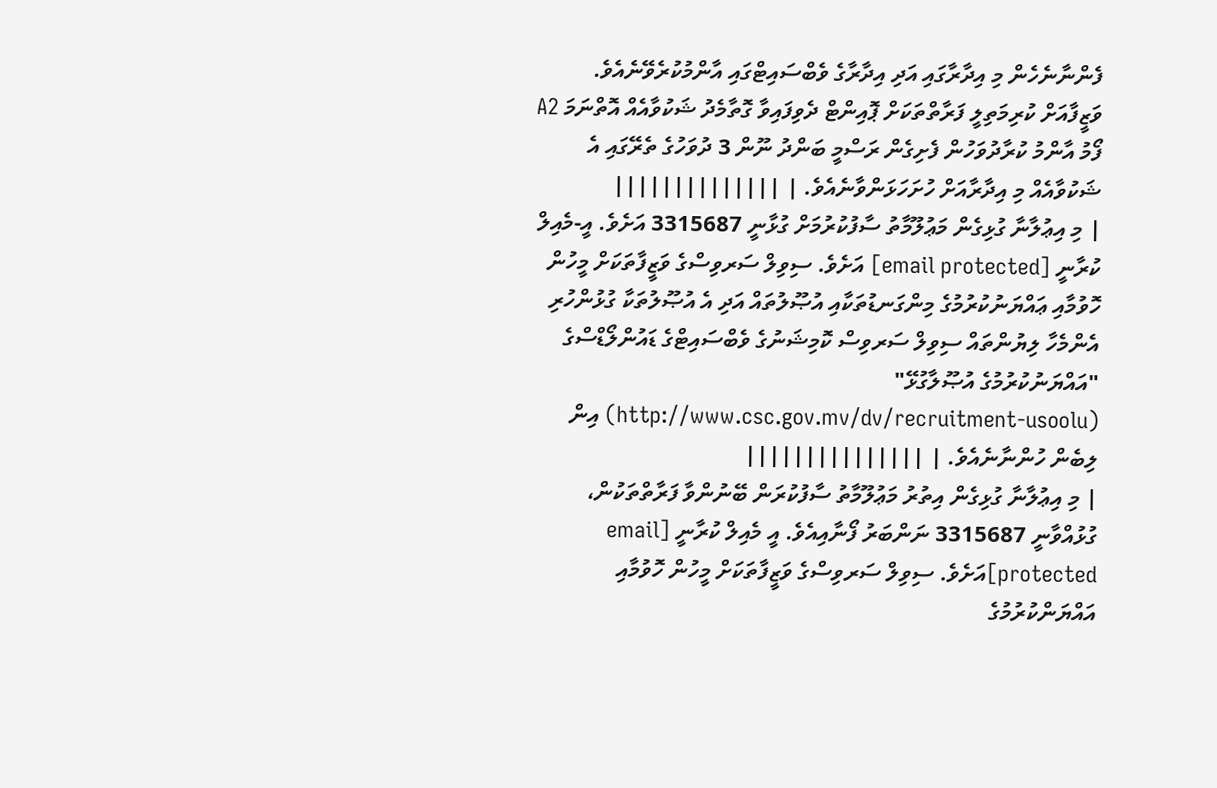ފެންނާނެހެން މި އިދާރާގައި އަދި އިދާރާގެ ވެބްސައިޓްގައި އާންމުކުރެވޭނެއެވެ. ވަޒީފާއަށް ކުރިމަތިލީ ފަރާތްތަކަށް ޕޮއިންޓް ދެވިފައިވާ ގޮތާމެދު ޝަކުވާއެއް އޮތްނަމަ A2 ފޯމު އާންމު ކުރާދުވަހުން ފެށިގެން ރަސްމީ ބަންދު ނޫން 3 ދުވަހުގެ ތެރޭގައި އެ ޝަކުވާއެއް މި އިދާރާއަށް ހުށަހަޅަންވާނެއެވެ. | ||||||||||||||
| މި އިޢުލާނާ ގުޅިގެން މަޢުލޫމާތު ސާފުކުރުމަށް ގުޅާނީ 3315687 އަށެވެ. އީ-މެއިލް ކުރާނީ [email protected] އަށެވެ. ސިވިލް ސަރވިސްގެ ވަޒީފާތަކަށް މީހުން ހޮވުމާއި ޢައްޔަނުކުރުމުގެ މިންގަނޑުތަކާއި އުޞޫލުތައް އަދި އެ އުޞޫލުތަކާ ގުޅުންހުރި އެންމެހާ ލިޔުންތައް ސިވިލް ސަރވިސް ކޮމިޝަނުގެ ވެބްސައިޓްގެ ޑައުންލޯޑްސްގެ "އައްޔަނުކުރުމުގެ އުޞޫލާގުޅޭ" (http://www.csc.gov.mv/dv/recruitment-usoolu) އިން ލިބެން ހުންނާނެއެވެ. | |||||||||||||||
| މި އިޢުލާނާ ގުޅިގެން އިތުރު މަޢުލޫމާތު ސާފުކުރަން ބޭނުންވާ ފަރާތްތަކުން، ގުޅުއްވާނީ 3315687 ނަންބަރު ފޯނާއިއެވެ. އީ މެއިލް ކުރާނީ [email protected]އަށެވެ. ސިވިލް ސަރވިސްގެ ވަޒީފާތަކަށް މީހުން ހޮވުމާއި އައްޔަންކުރުމުގެ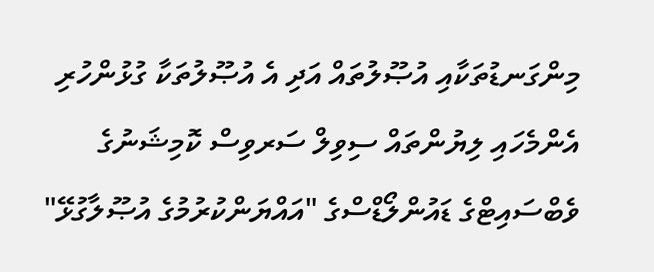މިންގަނޑުތަކާއި އުޞޫލުތައް އަދި އެ އުޞޫލުތަކާ ގުޅުންހުރި އެންމެހައި ލިޔުންތައް ސިވިލް ސަރވިސް ކޮމިޝަނުގެ ވެބްސައިޓްގެ ޑައުންލޯޑްސްގެ "އައްޔަންކުރުމުގެ އުޞޫލާގުޅޭ"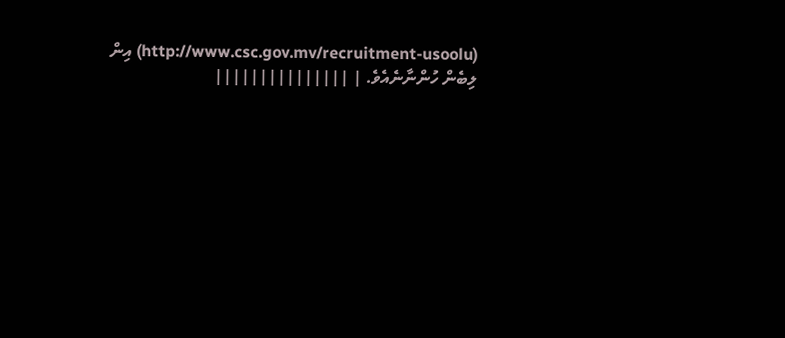(http://www.csc.gov.mv/recruitment-usoolu) އިން ލިބެން ހުންނާނެއެވެ. | |||||||||||||||